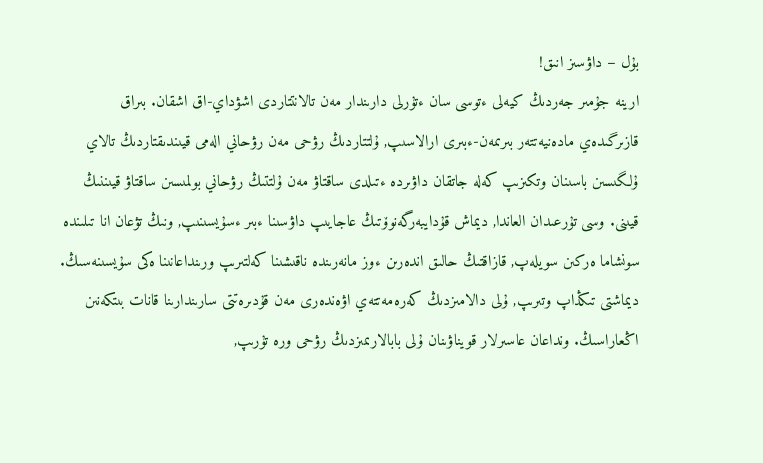بۇل – داۋسىز انىق!
ارينە جۇمىر جەردىڭ كيەلى ءتوسى سان ءتۇرلى دارىندار مەن تالانتتاردى اشۋداي-اق اشقان. بىراق قازىرگىدەي مادەنيەتتەر بىرىمەن-ءبىرى ارالاسىپ, ۇلتتاردىڭ رۋحى مەن رۋحاني الەمى قيىندىقتاردىڭ تالاي ۇلگىسىن باسىنان وتكىزىپ كەلە جاتقان داۋىردە ءتىلدى ساقتاۋ مەن ۇلتتىڭ رۋحاني بولمىسىن ساقتاۋ قيىننىڭ قيىنى. وسى تۇرعىدان العاندا, ديماش قۇدايبەرگەنوۆتىڭ عاجايىپ داۋسىنا ءبىر ءسۇيسىنىپ, ونىڭ تۋعان انا تىلىندە سونشاما ەركىن سويلەپ, قازاقتىڭ حالىق اندەرىن ءوز مانەرىندە ناقىشىنا كەلتىرىپ ورىنداعانىنا ەكى سۇيسىنەسىڭ. ديماشتى تىڭداپ وتىرىپ, ۇلى دالامىزدىڭ كەرەمەتتەي اۋەندەرى مەن قۇدىرەتتى سارىندارىنا قانات بىتكەنىن اڭعاراسىڭ. ونداعان عاسىرلار قويناۋىنان ۇلى بابالارىمىزدىڭ رۋحى ورە تۇرىپ,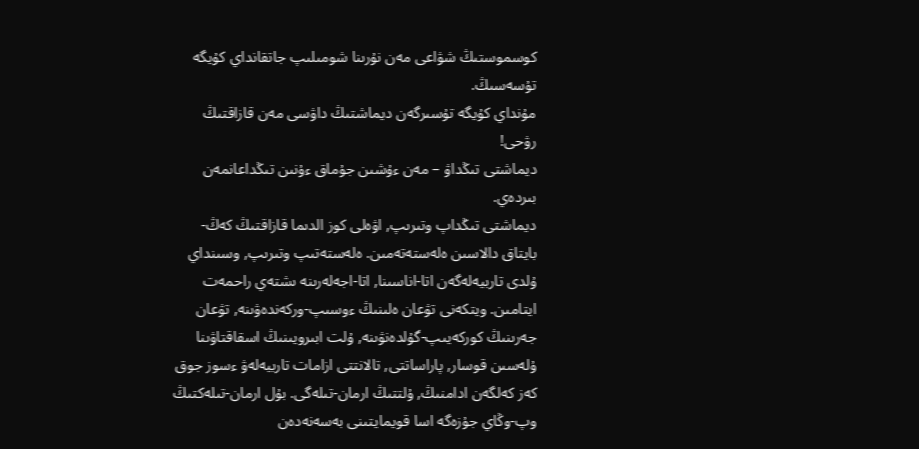كوسموستىڭ شۋاعى مەن نۇرىنا شومىلىپ جاتقانداي كۇيگە تۇسەسىڭ.
مۇنداي كۇيگە تۇسىرگەن ديماشتىڭ داۋسى مەن قازاقتىڭ رۋحى!
ديماشتى تىڭداۋ – مەن ءۇشىن جۇماق ءۇنىن تىڭداعانمەن بىردەي.
ديماشتى تىڭداپ وتىرىپ, اۋەلى كوز الدىما قازاقتىڭ كەڭ-بايتاق دالاسىن ەلەستەتەمىن. ەلەستەتىپ وتىرىپ, وسىنداي ۇلدى تاربيەلەگەن اتا-اناسىنا, اتا-اجەلەرىنە ىشتەي راحمەت ايتامىن. ويتكەنى تۋعان ەلىنىڭ ءوسىپ-وركەندەۋىنە, تۋعان جەرىنىڭ كوركەيىپ-گۇلدەنۋىنە, ۇلت ابىرويىنىڭ اسقاقتاۋىنا ۇلەسىن قوسار, پاراساتتى, تالانتتى ازامات تاربيەلەۋ ءسوز جوق كەز كەلگەن ادامنىڭ, ۇلتتىڭ ارمان-تىلەگى. بۇل ارمان-تىلەكتىڭ وپ-وڭاي جۇزەگە اسا قويمايتىنى بەسەنەدەن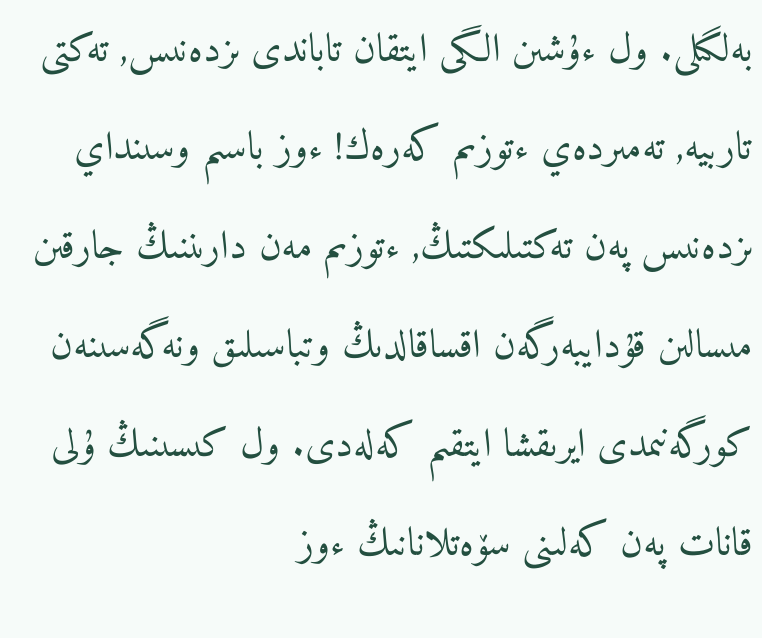بەلگىلى. ول ءۇشىن الگى ايتقان تاباندى ىزدەنىس, تەكتى تاربيە, تەمىردەي ءتوزىم كەرەك! ءوز باسىم وسىنداي ىزدەنىس پەن تەكتىلىكتىڭ, ءتوزىم مەن دارىننىڭ جارقىن مىسالىن قۇدايبەرگەن اقساقالدىڭ وتباسىلىق ونەگەسىنەن كورگەنىمدى ايرىقشا ايتقىم كەلەدى. ول كىسىنىڭ ۇلى قانات پەن كەلىنى سۆەتلانانىڭ ءوز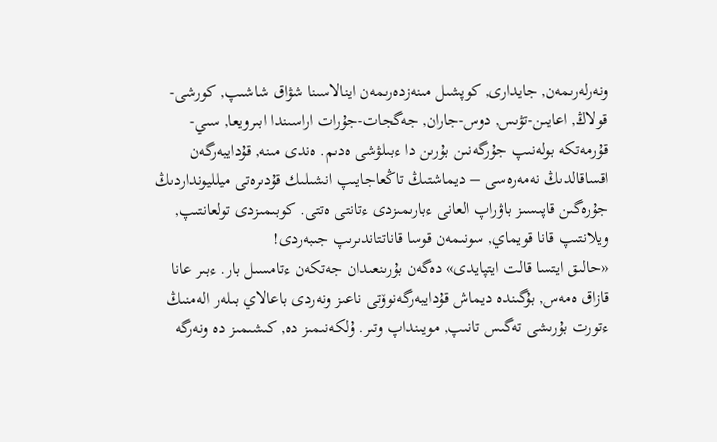ونەرلەرىمەن, جايدارى, كوپشىل مىنەزدەرىمەن اينالاسىنا شۋاق شاشىپ, كورشى-قولاڭ, اعايىن-تۋىس, دوس-جاران, جەگجات-جۇرات اراسىندا ابىرويعا, سىي-قۇرمەتكە بولەنىپ جۇرگەنىن بۇرىن دا ءبىلۋشى ەدىم. ەندى مىنە, قۇدايبەرگەن اقساقالدىڭ نەمەرەسى – ديماشتىڭ تاڭعاجايىپ انشىلىك قۇدىرەتى ميلليونداردىڭ جۇرەگىن قاپىسىز باۋراپ العانى ءبارىمىزدى ءتانتى ەتتى. كوبىمىزدى تولعانتىپ, ويلانتىپ قانا قويماي, سونىمەن قوسا قاناتتاندىرىپ جىبەردى!
«حالىق ايتسا قالت ايتپايدى» دەگەن بۇرىنعىدان جەتكەن ءتامسىل بار. ءبىر عانا قازاق ەمەس, بۇگىندە ديماش قۇدايبەرگەنوۆتى ناعىز ونەردى باعالاي بىلەر الەمنىڭ ءتورت بۇرىشى تەگىس تانىپ, مويىنداپ وتىر. ۇلكەنىمىز دە, كىشىمىز دە ونەرگە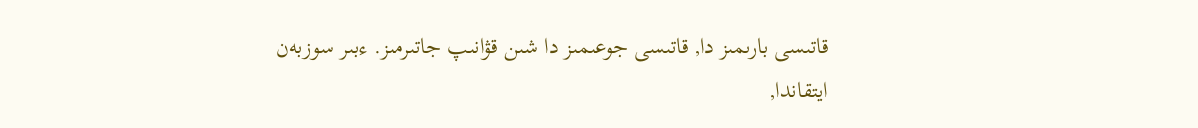قاتىسى بارىمىز دا, قاتىسى جوعىمىز دا شىن قۋانىپ جاتىرمىز. ءبىر سوزبەن ايتقاندا,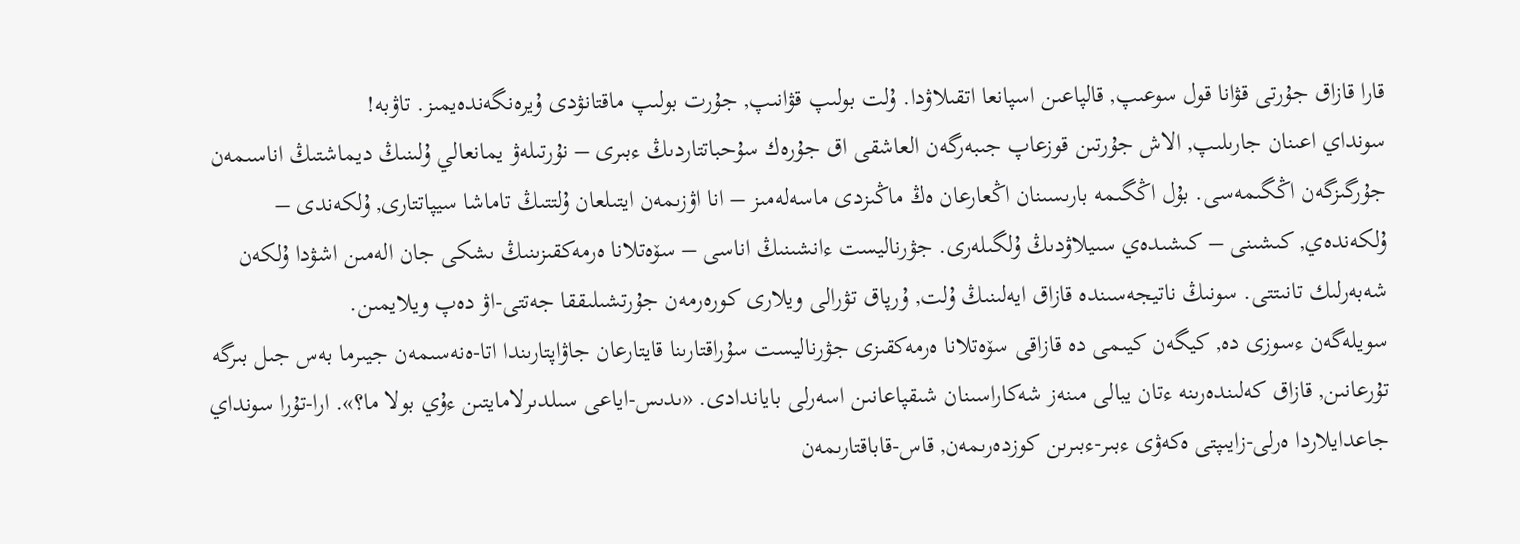قارا قازاق جۇرتى قۋانا قول سوعىپ, قالپاعىن اسپانعا اتقىلاۋدا. ۇلت بولىپ قۋانىپ, جۇرت بولىپ ماقتانۋدى ۇيرەنگەندەيمىز. تاۋبە!
سونداي اعىنان جارىلىپ, الاش جۇرتىن قوزعاپ جىبەرگەن العاشقى اق جۇرەك سۇحباتتاردىڭ ءبىرى – نۇرتىلەۋ يمانعالي ۇلىنىڭ ديماشتىڭ اناسىمەن جۇرگىزگەن اڭگىمەسى. بۇل اڭگىمە بارىسىنان اڭعارعان ەڭ ماڭىزدى ماسەلەمىز – انا اۋزىمەن ايتىلعان ۇلتتىڭ تاماشا سيپاتتارى, ۇلكەندى – ۇلكەندەي, كىشىنى – كىشىدەي سىيلاۋدىڭ ۇلگىلەرى. جۋرناليست ءانشىنىڭ اناسى – سۆەتلانا ەرمەكقىزىنىڭ ىشكى جان الەمىن اشۋدا ۇلكەن شەبەرلىك تانىتتى. سونىڭ ناتيجەسىندە قازاق ايەلىنىڭ ۇلت, ۇرپاق تۋرالى ويلارى كورەرمەن جۇرتشىلىققا جەتتى-اۋ دەپ ويلايمىن.
سويلەگەن ءسوزى دە, كيگەن كيىمى دە قازاقى سۆەتلانا ەرمەكقىزى جۋرناليست سۇراقتارىنا قايتارعان جاۋاپتارىندا اتا-ەنەسىمەن جيىرما بەس جىل بىرگە تۇرعانىن, قازاق كەلىندەرىنە ءتان يبالى مىنەز شەكاراسىنان شىقپاعانىن اسەرلى باياندادى. «ىدىس-اياعى سىلدىرلامايتىن ءۇي بولا ما؟». ارا-تۇرا سونداي جاعدايلاردا ەرلى-زايىپتى ەكەۋى ءبىر-ءبىرىن كوزدەرىمەن, قاس-قاباقتارىمەن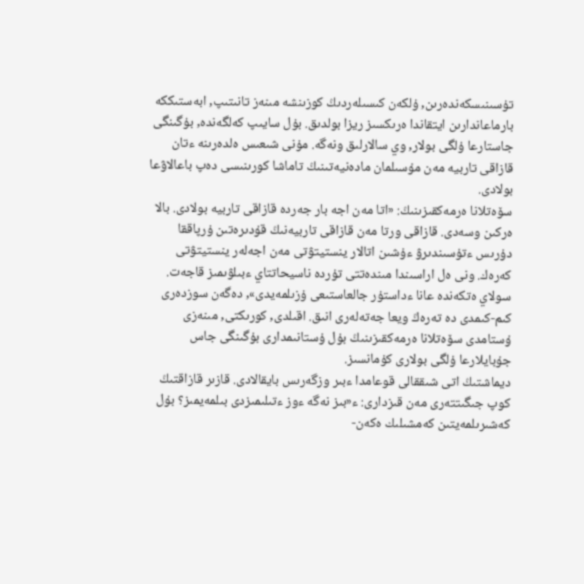تۇسىنىسكەندەرىن, ۇلكەن كىسىلەردىڭ كوزىنشە مىنەز تانىتىپ, ابەستىككە بارماعاندارىن ايتقاندا ەرىكسىز ريزا بولدىق. بۇل سايىپ كەلگەندە, بۇگىنگى جاستارعا ۇلگى بولار, وي سالارلىق ونەگە. مۇنى شىعىس ەلدەرىنە ءتان قازاقى تاربيە مەن مۇسىلمان مادەنيەتىنىڭ تاماشا كورىنىسى دەپ باعالاۋعا بولادى.
سۆەتلانا ەرمەكقىزىنىڭ: «اتا مەن اجە بار جەردە قازاقى تاربيە بولادى. بالا ەركىن وسەدى. قازاقى ورتا مەن قازاقى تاربيەنىڭ قۇدىرەتىن ۇرپاققا دۇرىس ءتۇسىندىرۋ ءۇشىن اتالار ينستيتۋتى مەن اجەلەر ينستيتۋتى كەرەك. ونى ەل اراسىندا مىندەتتى تۇردە ناسيحاتتاي ءبىلۋىمىز قاجەت. سولاي ەتكەندە عانا ءداستۇر جالعاستىعى ۇزىلمەيدى», دەگەن سوزدەرى كىم-كىمدى دە تەرەڭ ويعا جەتەلەرى انىق. اقىلدى, كورىكتى, مىنەزى ۇستامدى سۆەتلانا ەرمەكقىزىنىڭ بۇل ۇستانىمدارى بۇگىنگى جاس جۇبايلارعا ۇلگى بولارى كۇمانسىز.
ديماشتىڭ اتى شىققالى قوعامدا ءبىر وزگەرىس بايقالادى. قازىر قازاقتىڭ كوپ جىگىتتەرى مەن قىزدارى: ء«بىز نەگە ءوز ءتىلىمىزدى بىلمەيمىز؟ بۇل كەشىرىلمەيتىن كەمشىلىك ەكەن-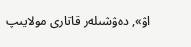اۋ», دەۋشىلەر قاتارى مولايىپ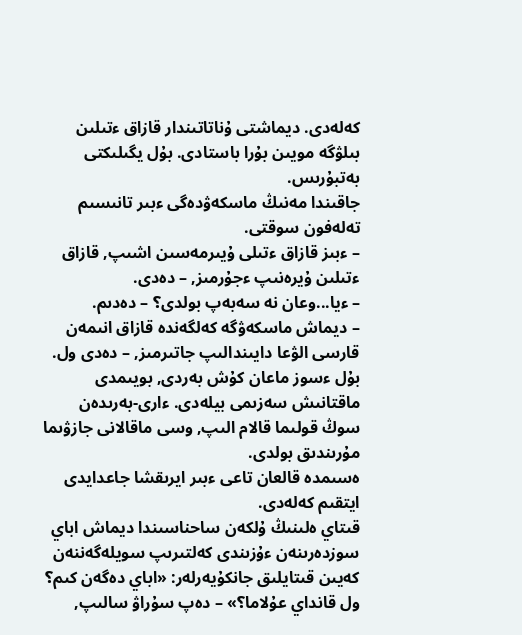كەلەدى. ديماشتى ۇناتاتىندار قازاق ءتىلىن بىلۋگە مويىن بۇرا باستادى. بۇل يگىلىكتى بەتبۇرىس.
جاقىندا مەنىڭ ماسكەۋدەگى ءبىر تانىسىم تەلەفون سوقتى.
– ءبىز قازاق ءتىلى ۇيىرمەسىن اشىپ, قازاق ءتىلىن ۇيرەنىپ ءجۇرمىز, – دەدى.
– ءيا...وعان نە سەبەپ بولدى؟ – دەدىم.
– ديماش ماسكەۋگە كەلگەندە قازاق انىمەن قارسى الۋعا دايىندالىپ جاتىرمىز, – دەدى ول. بۇل ءسوز ماعان كۇش بەردى, بويىمدى ماقتانىش سەزىمى بيلەدى. ءارى-بەرىدەن سوڭ قولىما قالام الىپ, وسى ماقالانى جازۋىما مۇرىندىق بولدى.
ەسىمدە قالعان تاعى ءبىر ايرىقشا جاعدايدى ايتقىم كەلەدى.
قىتاي ەلىنىڭ ۇلكەن ساحناسىندا ديماش اباي سوزدەرىنەن ءۇزىندى كەلتىرىپ سويلەگەننەن كەيىن قىتايلىق جانكۇيەرلەر: «اباي دەگەن كىم؟ ول قانداي عۇلاما؟» – دەپ سۇراۋ سالىپ,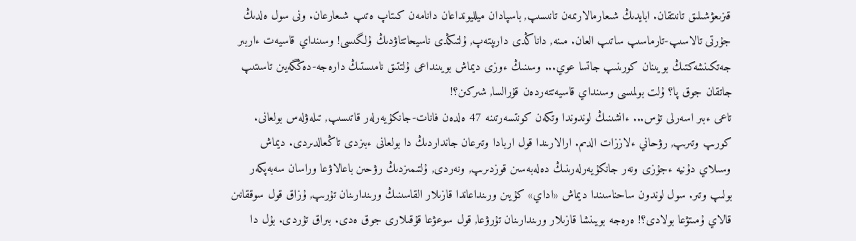قىزىعۋشىلىق تانىتقان. ابايدىڭ شىعارمالارىمەن تانىسىپ, باسپادان ميلليونداعان دانامەن كىتاپ ەتىپ شىعارعان. ونى سول ەلدىڭ جۇرتى تالاسىپ-تارماسىپ ساتىپ العان. مىنە, داناڭدى دارىپتەپ, ۇلتىڭدى ناسيحاتتاۋدىڭ ۇلگىسى! وسىنداي قاسيەت ءاربىر جەتكىنشەكتىڭ بويىنان كورىنىپ جاتسا عوي... وسىنىڭ ءوزى ديماش بويىنداعى ۇلتتىق نامىستىڭ دارەجە-دەڭگەيىن تاسىتىپ جاتقان جوق پا؟ ۇلت بولمىسى وسىنداي قاسيەتتەردەن قۇرالسا, شىركىن؟!
تاعى ءبىر اسەرلى تۇس... ءانشىنىڭ لوندوندا وتكەن كونتسەرتىنە 47 ەلدەن فانات-جانكۇيەرلەر قاتىسىپ, تىلەۋلەس بولعانى. كورىپ وتىرىپ, رۋحاني ءلاززات الدىم. ارالارىندا قول اربادا وتىرعان جانداردىڭ دا بولعانى ءبىزدى تاڭعالدىردى. ديماش وسىلاي دۇنيە ءجۇزى ونەر جانكۇيەرلەرىنىڭ دەلەبەسىن قوزدىرىپ, ونەردى, ۇلتىمىزدىڭ رۋحىن باعالاۋعا وراسان سەبەپكەر بولىپ وتىر. سول لوندون ساحناسىندا ديماش «اداي» كۇيىن ورىنداعاندا قازىلار القاسىنىڭ ورىندارىنان تۇرىپ, ۇزاق قول سوققانىن قالاي ۇمىتۋعا بولادى؟! ەرەجە بويىنشا قازىلار ورىندارىنان تۇرۋعا, قول سوعۋعا قۇقىلارى جوق ەدى. بىراق تۇردى. بۇل دا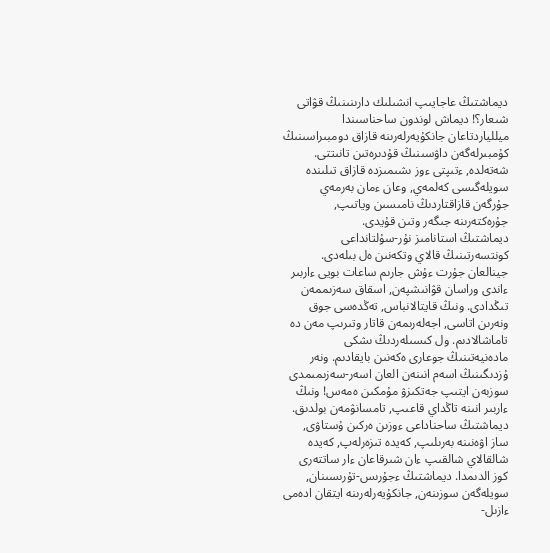ديماشتىڭ عاجايىپ انشىلىك دارىنىنىڭ قۋاتى شىعار؟! ديماش لوندون ساحناسىندا ميللياردتاعان جانكۇيەرلەرىنە قازاق دومبىراسىنىڭ كۇمبىرلەگەن داۋسىنىڭ قۇدىرەتىن تانىتتى. شەتەلدە, ءتىپتى ءوز ىشىمىزدە قازاق تىلىندە سويلەگىسى كەلمەي, وعان ءمان بەرمەي جۇرگەن قازاقتاردىڭ نامىسىن وياتىپ, جۇرەكتەرىنە جىگەر وتىن قۇيدى.
ديماشتىڭ استانامىز نۇر-سۇلتانداعى كونتسەرتىنىڭ قالاي وتكەنىن ەل بىلەدى. جينالعان جۇرت ءۇش جارىم ساعات بويى ءاربىر ءاندى وراسان قۋانىشپەن, اسقاق سەزىممەن تىڭدادى. ونىڭ قايتالانباس, تەڭدەسى جوق ونەرىن اتاسى, اجەلەرىمەن قاتار وتىرىپ مەن دە تاماشالادىم. ول كىسىلەردىڭ ىشكى مادەنيەتىنىڭ جوعارى ەكەنىن بايقادىم. ونەر ۇزدىگىنىڭ اسەم انىنەن العان اسەر-سەزىمىمدى سوزبەن ايتىپ جەتكىزۋ مۇمكىن ەمەس! ونىڭ ءاربىر انىنە تاڭداي قاعىپ, تامسانۋمەن بولدىق. ديماشتىڭ ساحناداعى ءوزىن ەركىن ۇستاۋى, ساز اۋەنىنە بەرىلىپ, كەيدە تىزەرلەپ, كەيدە شالقالاي شالقىپ ءان شىرقاعان ءار ساتتەرى كوز الدىمدا. ديماشتىڭ ءجۇرىس-تۇرىسىنان, سويلەگەن سوزىنەن, جانكۇيەرلەرىنە ايتقان ادەمى ءازىل-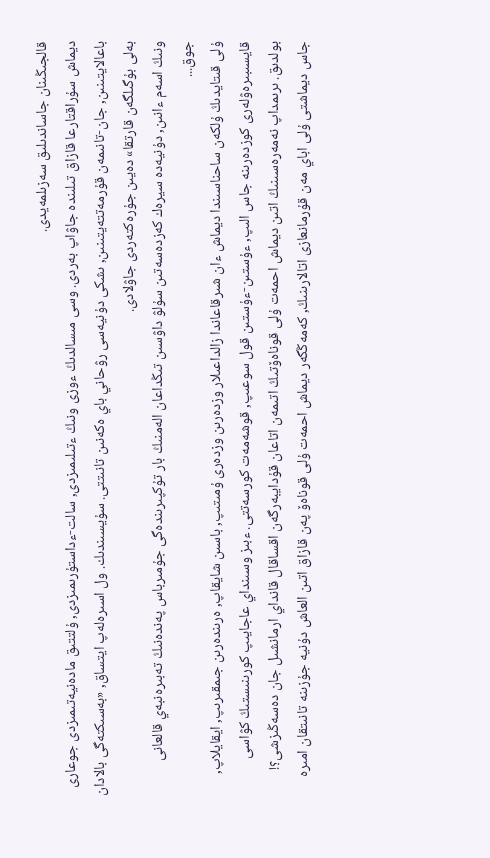قالجىڭىنان جاساندىلىق سەزىلمەيدى.
ديماش سۇراقتارعا قازاق تىلىندە جاۋاپ بەردى. وسى مىسالدىڭ ءوزى ونىڭ ءتىلىمىزدى, سالت-ءداستۇرىمىزدى, ۇلتتىق مادەنيەتىمىزدى جوعارى باعالايتىنىن, جان-تانىمەن قۇرمەتتەيتىنىن, ىشكى دۇنيەسى رۋحاني باي ەكەنىن تانىتتى. سۇيسىندىك. ول اسىرەلەپ ايتساق, «بەسىكتەگى بالادان بەلى بۇگىلگەن قارتقا» دەيىن جۇرەكتەردى جاۋلادى.
ونىڭ اسەم ءانىن, دۇنيەدە سيرەك كەزدەسەتىن سۇلۋ داۋسىن تىڭداعان الەمنىڭ بار تۇكپىرىندەگى جۇمىرباس پەندەنىڭ تەبىرەنبەي قالعانى جوق...
ۇلى قىتايدىڭ ۇلكەن ساحناسىندا ديماش ءان شىرقاعاندا زالداعىلار وزدەرىن وزدەرى ۇمىتىپ, باسىن شايقاپ, ەرىندەرىن جىمقىرىپ, ايقايلاپ, قايسىبىرەۋلەرى كوزدەرىنە جاس الىپ, ءۇستىن-ءۇستىن قول سوعىپ, قوشەمەت كورسەتتى. ءبىز وسىنداي عاجايىپ كورىنىستىڭ كۋاسى بولدىق. ىرىمداپ نەمەرەسىنىڭ اتىن ديماش احمەت ۇلى قوناەۆتىڭ اتىمەن اتاعان قۇدايبەرگەن اقساقال قانداي ارمانشىل جان دەسەڭىزشى؟! جاس ديماشتى ۇلى اباي مەن قۇرمانعازى اتالارىنىڭ, كەمەڭگەر ديماش احمەت ۇلى قوناەۆ پەن قازاق اتىن العاش دۇنيە جۇزىنە تانىتقان امىرە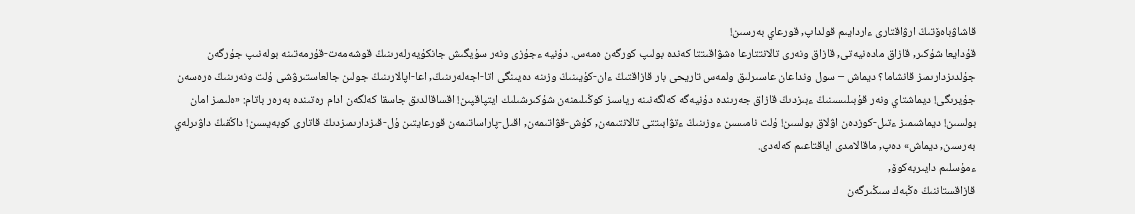قاشاۋباەۆتىڭ ارۋاقتارى ءاردايىم قولداپ, قورعاي بەرسىن!
قۇدايعا شۇكىر, قازاق مادەنيەتى, قازاق ونەرى تالانتتارعا ەشۋاقىتتا كەندە بولىپ كورگەن ەمەس. دۇنيە ءجۇزى ونەر سۇيگىش جانكۇيەرلەرىنىڭ قوشەمەت-قۇرمەتىنە بولەنىپ جۇرگەن جۇلدىزدارىمىز قانشاما؟ ديماش – سول ونداعان عاسىرلىق ولمەس تاريحى بار قازاقتىڭ ءان-كۇيىنىڭ وزىنە دەيىنگى اتا-اجەلەرىنىڭ, اعا-اپالارىنىڭ جولىن جالعاستىرۋشى ۇلت ونەرىنىڭ ەرەسەن جۇيرىگى! ديماشتاي ونەر قۇبىلىسىنىڭ ءبىزدىڭ قازاق جەرىندە دۇنيەگە كەلگەنىنە رياسىز كوڭىلىمنەن شۇكىرشىلىك ايتپاقپىن! اقساقالدىق جاسقا كەلگەن ادام رەتىندە بەرەر باتام: «ەلىمىز امان بولسىن! ديماشىمىز ءتىل-كوزدەن اۋلاق بولسىن! ۇلت نامىسىن ءوزىنىڭ ءتۋابىتتى تالانتىمەن, كۇش-قۋاتىمەن, اقىل-پاراساتىمەن قورعايتىن ۇل-قىزدارىمىزدىڭ قاتارى كوبەيسىن! داڭقىڭ داۋىرلەي بەرسىن, ديماش» دەپ, ماقالامدى اياقتاعىم كەلەدى.
ءمۇسلىم دايىربەكوۆ,
قازاقستاننىڭ ەڭبەك سىڭىرگەن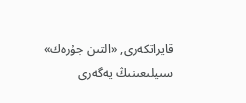قايراتكەرى, «التىن جۇرەك» سىيلىعىنىڭ يەگەرى